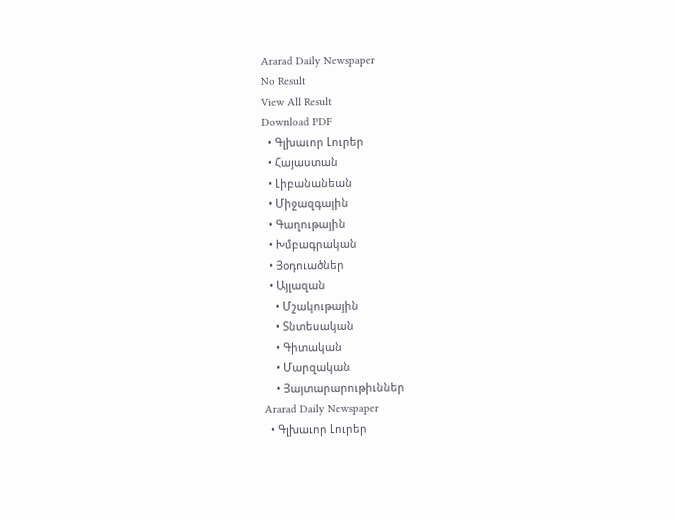Ararad Daily Newspaper
No Result
View All Result
Download PDF
  • Գլխաւոր Լուրեր
  • Հայաստան
  • Լիբանանեան
  • Միջազգային
  • Գաղութային
  • Խմբագրական
  • Յօդուածներ
  • Այլազան
    • Մշակութային
    • Տնտեսական
    • Գիտական
    • Մարզական
    • Յայտարարութիւններ
Ararad Daily Newspaper
  • Գլխաւոր Լուրեր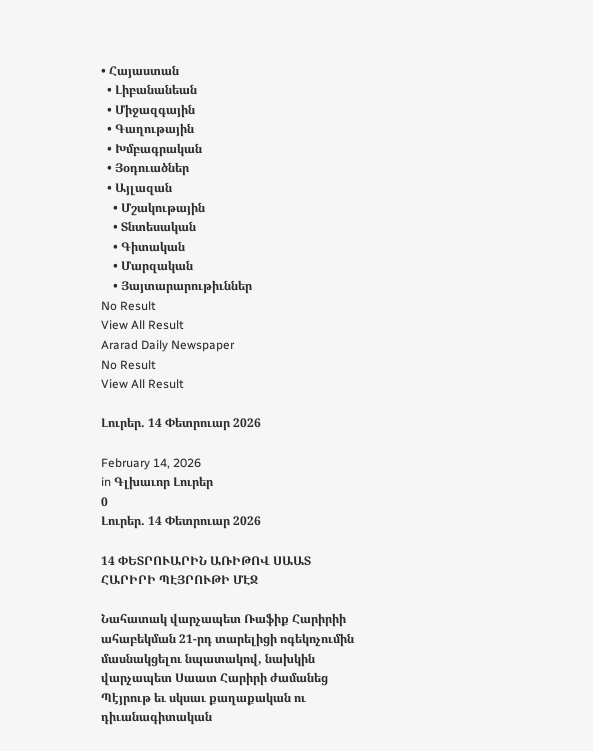• Հայաստան
  • Լիբանանեան
  • Միջազգային
  • Գաղութային
  • Խմբագրական
  • Յօդուածներ
  • Այլազան
    • Մշակութային
    • Տնտեսական
    • Գիտական
    • Մարզական
    • Յայտարարութիւններ
No Result
View All Result
Ararad Daily Newspaper
No Result
View All Result

Լուրեր. 14 Փետրուար 2026

February 14, 2026
in Գլխաւոր Լուրեր
0
Լուրեր. 14 Փետրուար 2026

14 ՓԵՏՐՈՒԱՐԻՆ ԱՌԻԹՈՎ ՍԱԱՏ ՀԱՐԻՐԻ ՊԷՅՐՈՒԹԻ ՄԷՋ

Նահատակ վարչապետ Ռաֆիք Հարիրիի ահաբեկման 21-րդ տարելիցի ոգեկոչումին մասնակցելու նպատակով, նախկին վարչապետ Սաատ Հարիրի ժամանեց Պէյրութ եւ սկսաւ քաղաքական ու դիւանագիտական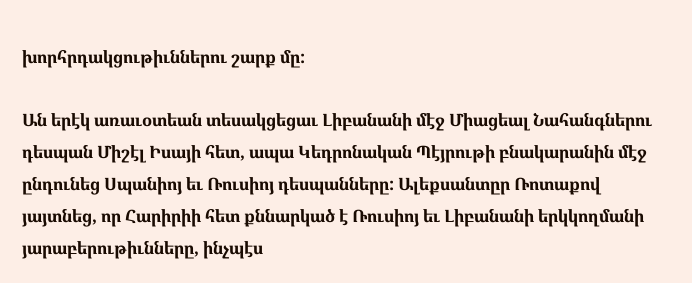խորհրդակցութիւններու շարք մը:

Ան երէկ առաւօտեան տեսակցեցաւ Լիբանանի մէջ Միացեալ Նահանգներու դեսպան Միշէլ Իսայի հետ, ապա Կեդրոնական Պէյրութի բնակարանին մէջ ընդունեց Սպանիոյ եւ Ռուսիոյ դեսպանները: Ալեքսանտըր Ռոտաքով յայտնեց, որ Հարիրիի հետ քննարկած է Ռուսիոյ եւ Լիբանանի երկկողմանի յարաբերութիւնները, ինչպէս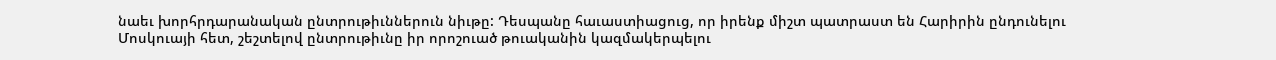նաեւ խորհրդարանական ընտրութիւններուն նիւթը: Դեսպանը հաւաստիացուց, որ իրենք միշտ պատրաստ են Հարիրին ընդունելու Մոսկուայի հետ, շեշտելով ընտրութիւնը իր որոշուած թուականին կազմակերպելու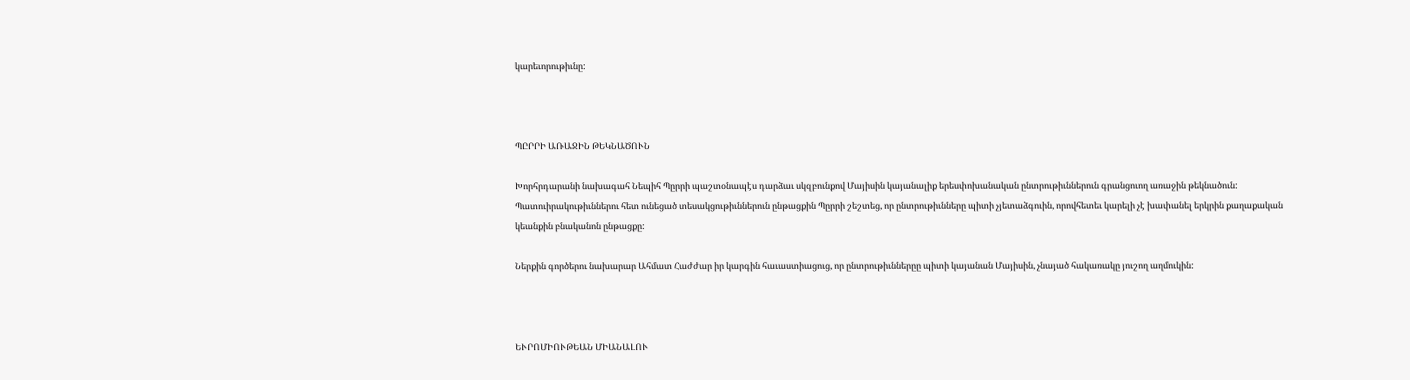կարեւորութիւնը:



ՊԸՐՐԻ ԱՌԱՋԻՆ ԹԵԿՆԱԾՈՒՆ

Խորհրդարանի նախագահ Նեպիհ Պըրրի պաշտօնապէս դարձաւ սկզբունքով Մայիսին կայանալիք երեսփոխանական ընտրութիւններուն գրանցուող առաջին թեկնածուն: Պատուիրակութիւններու հետ ունեցած տեսակցութիւններուն ընթացքին Պըրրի շեշտեց, որ ընտրութիւնները պիտի չյետաձգուին, որովհետեւ կարելի չէ խափանել երկրին քաղաքական կեանքին բնականոն ընթացքը:

Ներքին գործերու նախարար Ահմատ Հաժժար իր կարգին հաւաստիացուց, որ ընտրութիւններըը պիտի կայանան Մայիսին, չնայած հակառակը յուշող աղմուկին:



ԵՒՐՈՄԻՈՒԹԵԱՆ ՄԻԱՆԱԼՈՒ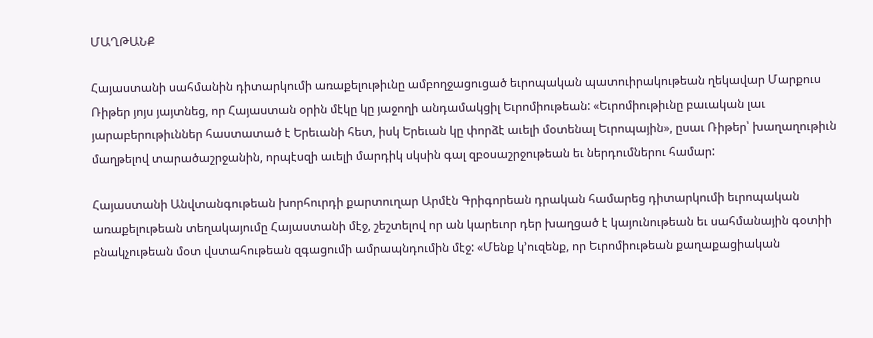ՄԱՂԹԱՆՔ

Հայաստանի սահմանին դիտարկումի առաքելութիւնը ամբողջացուցած եւրոպական պատուիրակութեան ղեկավար Մարքուս Ռիթեր յոյս յայտնեց, որ Հայաստան օրին մէկը կը յաջողի անդամակցիլ Եւրոմիութեան: «Եւրոմիութիւնը բաւական լաւ յարաբերութիւններ հաստատած է Երեւանի հետ, իսկ Երեւան կը փորձէ աւելի մօտենալ Եւրոպային», ըսաւ Ռիթեր՝ խաղաղութիւն մաղթելով տարածաշրջանին, որպէսզի աւելի մարդիկ սկսին գալ զբօսաշրջութեան եւ ներդումներու համար:

Հայաստանի Անվտանգութեան խորհուրդի քարտուղար Արմէն Գրիգորեան դրական համարեց դիտարկումի եւրոպական առաքելութեան տեղակայումը Հայաստանի մէջ, շեշտելով որ ան կարեւոր դեր խաղցած է կայունութեան եւ սահմանային գօտիի բնակչութեան մօտ վստահութեան զգացումի ամրապնդումին մէջ: «Մենք կ’ուզենք, որ Եւրոմիութեան քաղաքացիական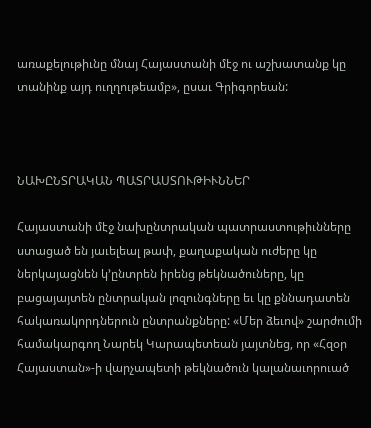առաքելութիւնը մնայ Հայաստանի մէջ ու աշխատանք կը տանինք այդ ուղղութեամբ», ըսաւ Գրիգորեան:



ՆԱԽԸՆՏՐԱԿԱՆ ՊԱՏՐԱՍՏՈՒԹԻՒՆՆԵՐ

Հայաստանի մէջ նախընտրական պատրաստութիւնները ստացած են յաւելեալ թափ, քաղաքական ուժերը կը ներկայացնեն կ’ընտրեն իրենց թեկնածուները, կը բացայայտեն ընտրական լոզունգները եւ կը քննադատեն հակառակորդներուն ընտրանքները: «Մեր ձեւով» շարժումի համակարգող Նարեկ Կարապետեան յայտնեց, որ «Հզօր Հայաստան»-ի վարչապետի թեկնածուն կալանաւորուած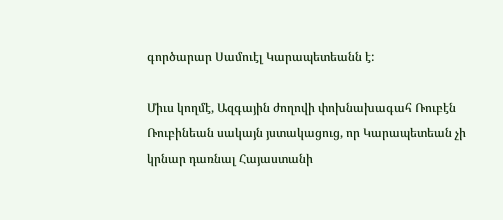գործարար Սամուէլ Կարապետեանն է:

Միւս կողմէ, Ազգային ժողովի փոխնախագահ Ռուբէն Ռուբինեան սակայն յստակացուց, որ Կարապետեան չի կրնար դառնալ Հայաստանի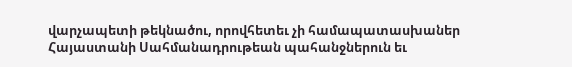վարչապետի թեկնածու, որովհետեւ չի համապատասխաներ Հայաստանի Սահմանադրութեան պահանջներուն եւ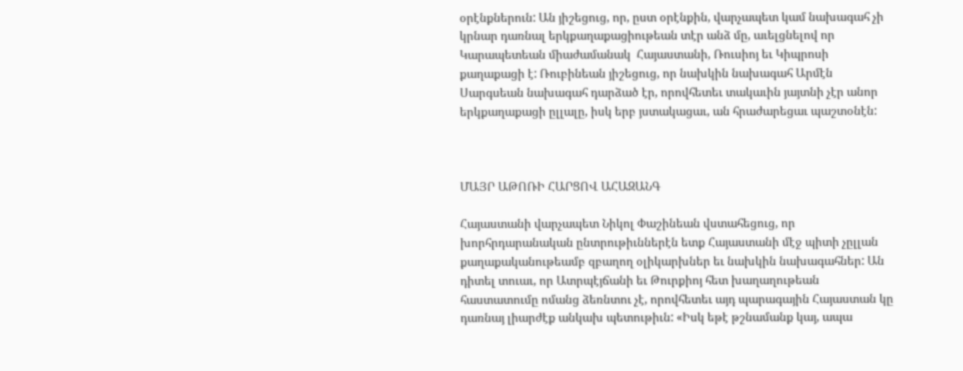օրէնքներուն: Ան յիշեցուց, որ, ըստ օրէնքին, վարչապետ կամ նախագահ չի կրնար դառնալ երկքաղաքացիութեան տէր անձ մը, աւելցնելով որ Կարապետեան միաժամանակ  Հայաստանի, Ռուսիոյ եւ Կիպրոսի քաղաքացի է: Ռուբինեան յիշեցուց, որ նախկին նախագահ Արմէն Սարգսեան նախագահ դարձած էր, որովհետեւ տակաւին յայտնի չէր անոր երկքաղաքացի ըլլալը, իսկ երբ յստակացաւ, ան հրաժարեցաւ պաշտօնէն:



ՄԱՅՐ ԱԹՈՌԻ ՀԱՐՑՈՎ ԱՀԱԶԱՆԳ

Հայաստանի վարչապետ Նիկոլ Փաշինեան վստահեցուց, որ խորհրդարանական ընտրութիւններէն ետք Հայաստանի մէջ պիտի չըլլան քաղաքականութեամբ զբաղող օլիկարխներ եւ նախկին նախագահներ: Ան դիտել տուաւ, որ Ատրպէյճանի եւ Թուրքիոյ հետ խաղաղութեան հաստատումը ոմանց ձեռնտու չէ, որովհետեւ այդ պարագային Հայաստան կը դառնայ լիարժէք անկախ պետութիւն: «Իսկ եթէ թշնամանք կայ, ապա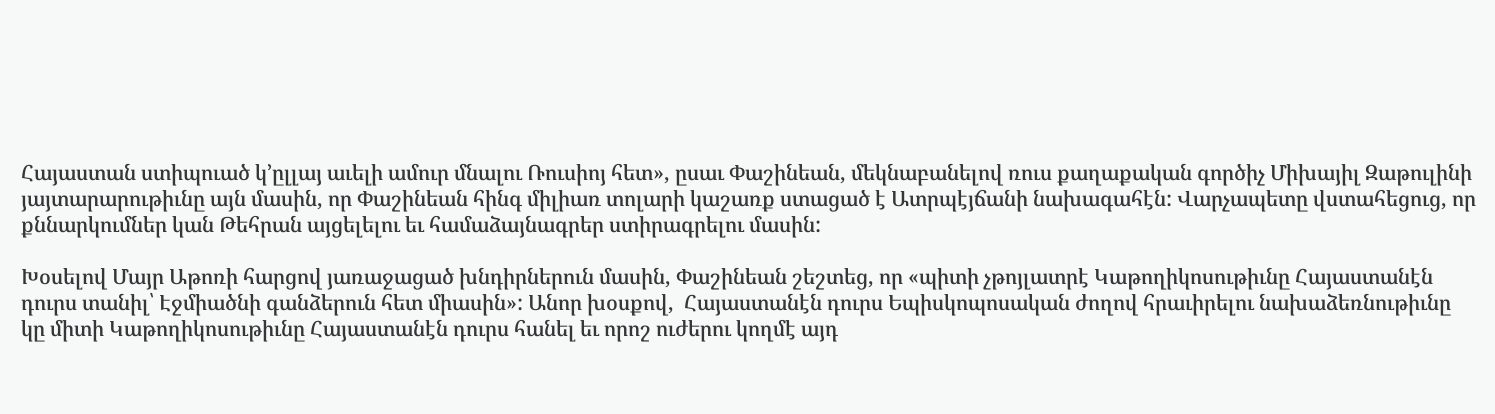Հայաստան ստիպուած կ’ըլլայ աւելի ամուր մնալու Ռուսիոյ հետ», ըսաւ Փաշինեան, մեկնաբանելով ռուս քաղաքական գործիչ Միխայիլ Զաթուլինի յայտարարութիւնը այն մասին, որ Փաշինեան հինգ միլիառ տոլարի կաշառք ստացած է Ատրպէյճանի նախագահէն: Վարչապետը վստահեցուց, որ քննարկումներ կան Թեհրան այցելելու եւ համաձայնագրեր ստիրագրելու մասին:

Խօսելով Մայր Աթոռի հարցով յառաջացած խնդիրներուն մասին, Փաշինեան շեշտեց, որ «պիտի չթոյլատրէ Կաթողիկոսութիւնը Հայաստանէն դուրս տանիլ՝ Էջմիածնի գանձերուն հետ միասին»: Անոր խօսքով,  Հայաստանէն դուրս Եպիսկոպոսական ժողով հրաւիրելու նախաձեռնութիւնը կը միտի Կաթողիկոսութիւնը Հայաստանէն դուրս հանել եւ որոշ ուժերու կողմէ այդ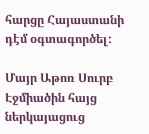հարցը Հայաստանի դէմ օգտագործել:

Մայր Աթոռ Սուրբ Էջմիածին հայց ներկայացուց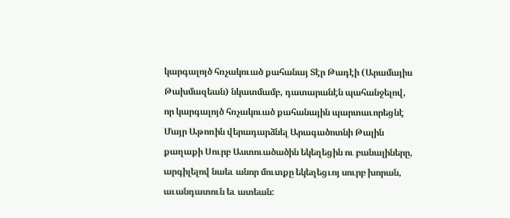կարգալոյծ հռչակուած քահանայ Տէր Թադէի (Արամայիս Թախմազեան) նկատմամբ, դատարանէն պահանջելով, որ կարգալոյծ հռչակուած քահանային պարտաւորեցնէ Մայր Աթոռին վերադարձնել Արագածոտնի Թալին քաղաքի Սուրբ Աստուածածին եկեղեցին ու բանալիները, արգիլելով նաեւ անոր մուտքը եկեղեցւոյ սուրբ խորան, աւանդատուն եւ ատեան: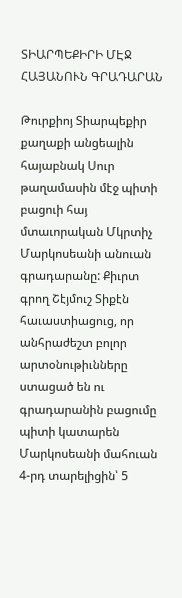ՏԻԱՐՊԵՔԻՐԻ ՄԷՋ ՀԱՅԱՆՈՒՆ ԳՐԱԴԱՐԱՆ

Թուրքիոյ Տիարպեքիր քաղաքի անցեալին հայաբնակ Սուր թաղամասին մէջ պիտի բացուի հայ մտաւորական Մկրտիչ Մարկոսեանի անուան գրադարանը: Քիւրտ գրող Շէյմուշ Տիքէն հաւաստիացուց, որ անհրաժեշտ բոլոր արտօնութիւնները ստացած են ու գրադարանին բացումը պիտի կատարեն Մարկոսեանի մահուան 4-րդ տարելիցին՝ 5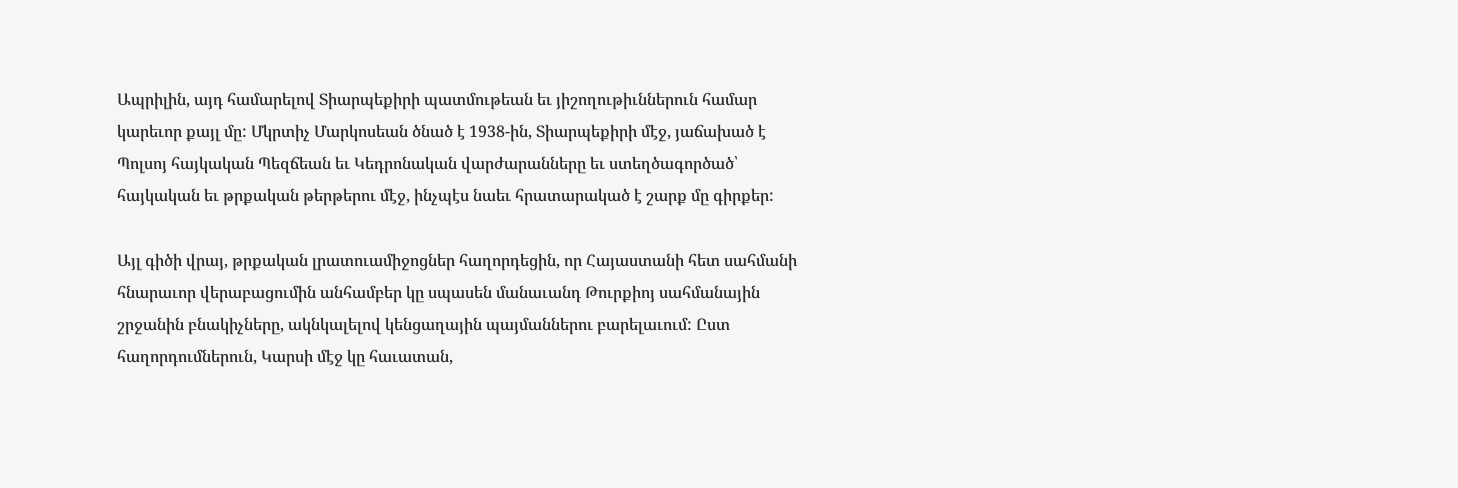Ապրիլին, այդ համարելով Տիարպեքիրի պատմութեան եւ յիշողութիւններուն համար կարեւոր քայլ մը: Մկրտիչ Մարկոսեան ծնած է 1938-ին, Տիարպեքիրի մէջ, յաճախած է Պոլսոյ հայկական Պեզճեան եւ Կեդրոնական վարժարանները եւ ստեղծագործած՝ հայկական եւ թրքական թերթերու մէջ, ինչպէս նաեւ հրատարակած է շարք մը գիրքեր:

Այլ գիծի վրայ, թրքական լրատուամիջոցներ հաղորդեցին, որ Հայաստանի հետ սահմանի հնարաւոր վերաբացումին անհամբեր կը սպասեն մանաւանդ Թուրքիոյ սահմանային շրջանին բնակիչները, ակնկալելով կենցաղային պայմաններու բարելաւում: Ըստ հաղորդումներուն, Կարսի մէջ կը հաւատան,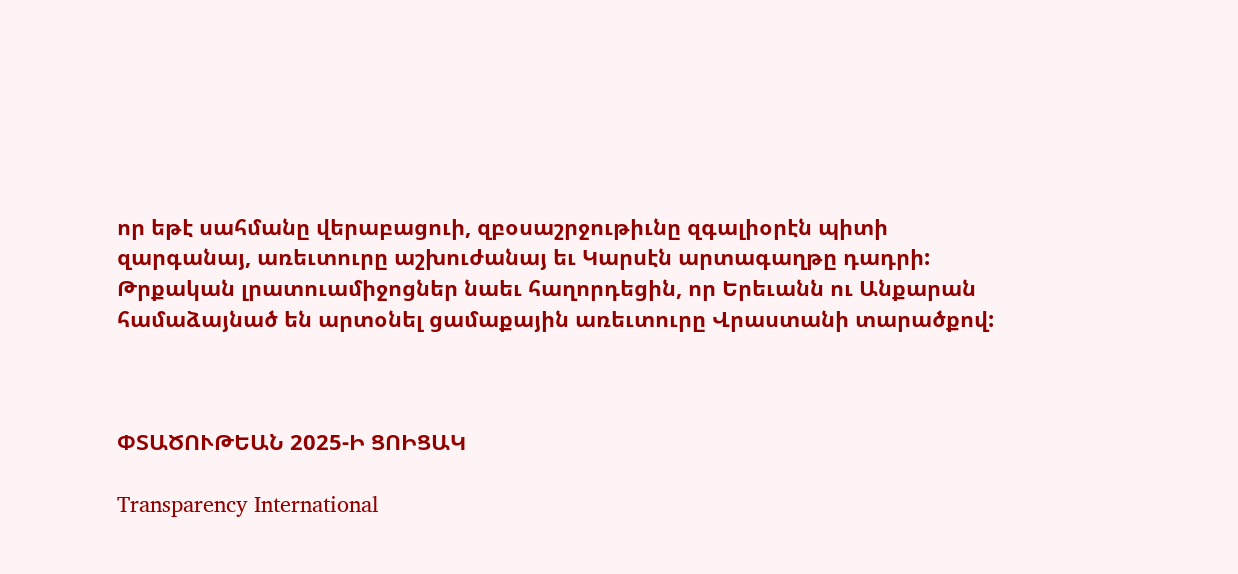որ եթէ սահմանը վերաբացուի, զբօսաշրջութիւնը զգալիօրէն պիտի զարգանայ, առեւտուրը աշխուժանայ եւ Կարսէն արտագաղթը դադրի: Թրքական լրատուամիջոցներ նաեւ հաղորդեցին, որ Երեւանն ու Անքարան համաձայնած են արտօնել ցամաքային առեւտուրը Վրաստանի տարածքով:



ՓՏԱԾՈՒԹԵԱՆ 2025-Ի ՑՈԻՑԱԿ

Transparency International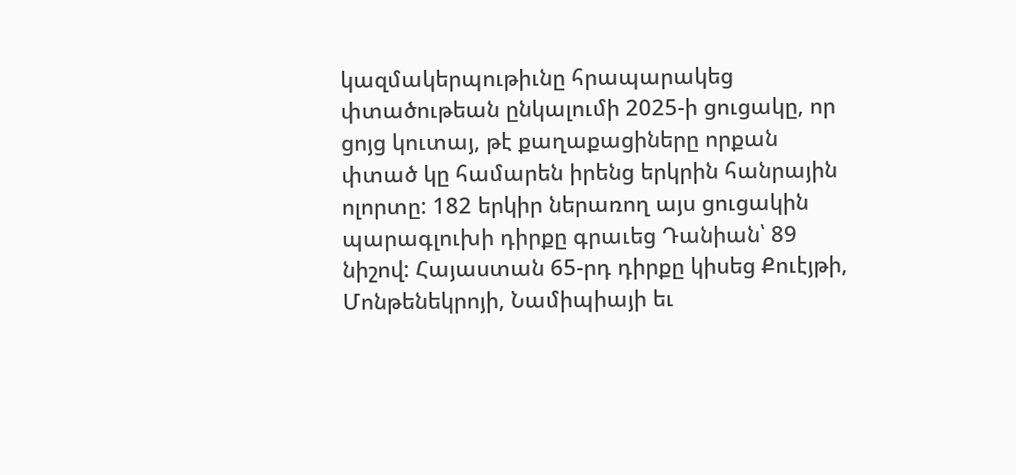կազմակերպութիւնը հրապարակեց փտածութեան ընկալումի 2025-ի ցուցակը, որ ցոյց կուտայ, թէ քաղաքացիները որքան փտած կը համարեն իրենց երկրին հանրային ոլորտը: 182 երկիր ներառող այս ցուցակին պարագլուխի դիրքը գրաւեց Դանիան՝ 89 նիշով: Հայաստան 65-րդ դիրքը կիսեց Քուէյթի, Մոնթենեկրոյի, Նամիպիայի եւ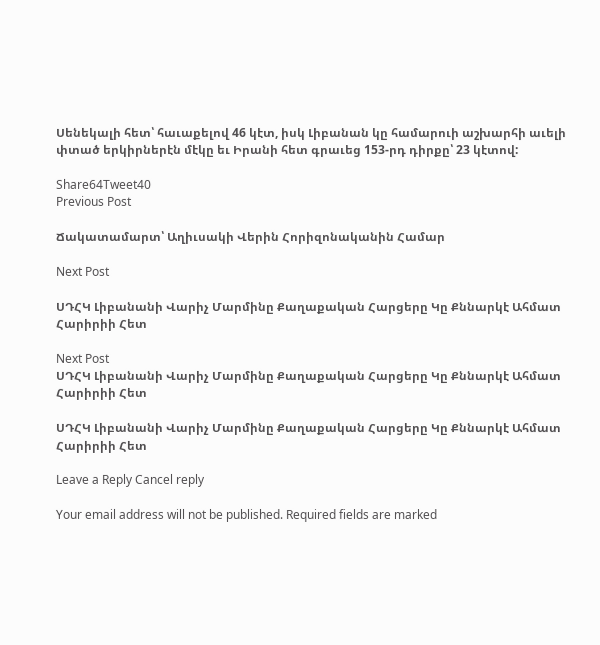Սենեկալի հետ՝ հաւաքելով 46 կէտ, իսկ Լիբանան կը համարուի աշխարհի աւելի փտած երկիրներէն մէկը եւ Իրանի հետ գրաւեց 153-րդ դիրքը՝ 23 կէտով:

Share64Tweet40
Previous Post

Ճակատամարտ՝ Աղիւսակի Վերին Հորիզոնականին Համար

Next Post

ՍԴՀԿ Լիբանանի Վարիչ Մարմինը Քաղաքական Հարցերը Կը Քննարկէ Ահմատ Հարիրիի Հետ

Next Post
ՍԴՀԿ Լիբանանի Վարիչ Մարմինը Քաղաքական Հարցերը Կը Քննարկէ Ահմատ Հարիրիի Հետ

ՍԴՀԿ Լիբանանի Վարիչ Մարմինը Քաղաքական Հարցերը Կը Քննարկէ Ահմատ Հարիրիի Հետ

Leave a Reply Cancel reply

Your email address will not be published. Required fields are marked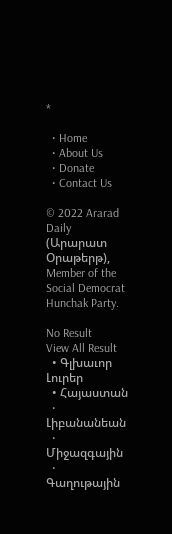*

  • Home
  • About Us
  • Donate
  • Contact Us

© 2022 Ararad Daily (Արարատ Օրաթերթ), Member of the Social Democrat Hunchak Party.

No Result
View All Result
  • Գլխաւոր Լուրեր
  • Հայաստան
  • Լիբանանեան
  • Միջազգային
  • Գաղութային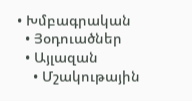• Խմբագրական
  • Յօդուածներ
  • Այլազան
    • Մշակութային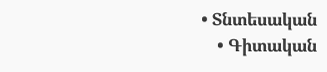• Տնտեսական
    • Գիտական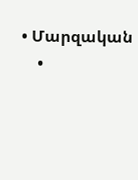• Մարզական
    •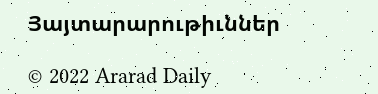Յայտարարութիւններ

© 2022 Ararad Daily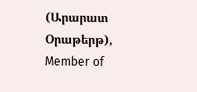(Արարատ Օրաթերթ), Member of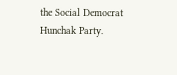the Social Democrat Hunchak Party.